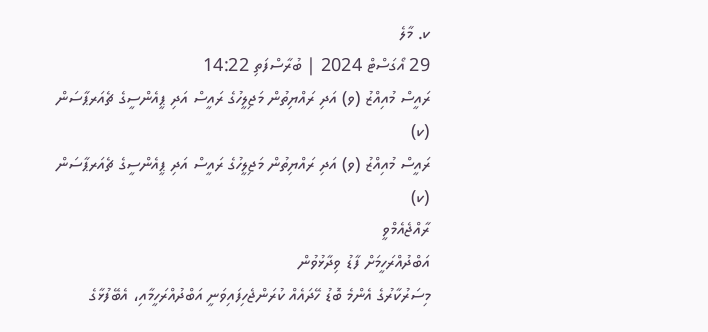ކ. މާލެ
29 އޯގަސްޓް 2024 | ބުރާސްފަތި 14:22
ރައީސް މުއިއްޒު (ވ) އަދި ރައްޔިތުން މަޖިލީހުގެ ރައީސް އަދި ޕީއެންސީގެ ޗެއަރޕާސަން (ކ)
ރައީސް މުއިއްޒު (ވ) އަދި ރައްޔިތުން މަޖިލީހުގެ ރައީސް އަދި ޕީއެންސީގެ ޗެއަރޕާސަން (ކ)
ރާއްޖެއެމްވީ
އަބްދުއްރަހީމަށް ފާޑު ވިދާޅުވުން
މިސަރުކާރުގެ އެންމެ ބޮޑު ހޭދައެއް ކުރަންޖެހިފައިވަނީ އަބްދުއްރަހީމާއި، އެބޭފުޅާގެ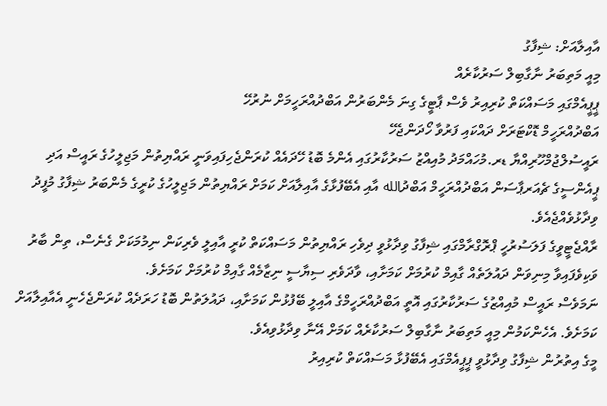އާއިލާއަށް: ޝިފާގު
މިއީ މަތިބަރު ނާގާބިލް ސަރުކާރެއް
ޕީޕީއެމްގައި މަސައްކަތް ކުރިއިރު ވެސް ޕާޓީގެ ގިނަ މެންބަރުން އަބްދުއްރަހީމަށް ނުރުހޭ
އަބްދުއްރަހީމް ޑޮކްޓަރަށް ދައްކައި ފަރުވާ ހޯދަންޖެހޭ
ރައީސުލްޖުމްހޫރިއްޔާ ޑރ.މުހައްމަދު މުއިއްޒު ސަރުކާރުގައި އެންމެ ބޮޑު ހޭދައެއް ކުރަންޖެހިފައިވަނީ ރައްޔިތުން މަޖިލީހުގެ ރައީސް އަދި ޕީއެންސީގެ ޗެއަރޕާސަން އަބްދުއްރަހީމް އަބްދުالله އާއި އެބޭފުޅާގެ އާއިލާއަށް ކަމަށް ރައްޔިތުން މަޖިލީހުގެ ކުރީގެ މެންބަރު ޝިފާގު މުފީދު ވިދާޅުވެއްޖެއެވެ.
ރާއްޖެޓީވީގެ ފަލަސުރުހީ ޕްރޮގްރާމްގައި ޝިފާގު ވިދާޅުވީ ދިވެހި ރައްޔިތުން މަސައްކަތް ކުރީ އާއިލީ ވެރިކަން ނިމުމަކަށް ގެނެސް، ތިން ބާރު ވަކިވެފައިވާ މިނިވަން ދައުލަތެއް ގާއިމް ކުރުމަށް ކަމަށާއި، ވާދަވެރި ސިޔާސީ ނިޒާމެއް ގާއިމް ކުރުމަށް ކަމަށެވެ.
ނަމަވެސް ރައީސް މުއިއްޒުގެ ސަރުކާރުގައި އޮތީ އަބްދުއްރަހީމްގެ އާއިލީ ބޭފުޅުން ކަމަށާއި، ދައުލަތުން ބޮޑު ހަރަދެއް ކުރަންޖެހެނީ އެއާއިލާއަށް ކަމަށެވެ. އެހެންކަމުން މިއީ މަތިބަރު ނާގާބިލް ސަރުކާރެއް ކަމަށް އޭނާ ވިދާޅުވިއެވެ.
މީގެ އިތުރުން ޝިފާގު ވިދާޅުވީ ޕީޕީއެމްގައި އެބޭފުޅާ މަސައްކަތް ކުރިއިރު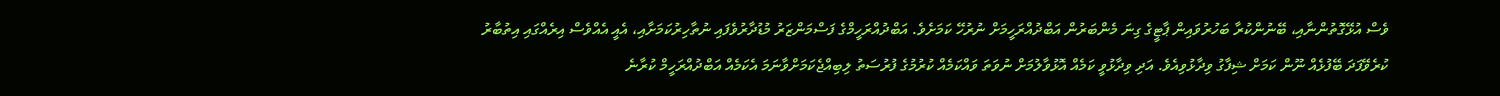ވެސް އުޅޭގޮތުންނާއި، ބޭނުންކުރާ ބަހުރުވައިން ޕާޓީގެ ގިނަ މެންބަރުން އަބްދުއްރަހީމަށް ނުރުހޭ ކަމަށެވެ. އަބްދުއްރަހީމްގެ ފަސްމަންޒަރު މުޑުދާރުވެފައި ނުތާހިރުކަމަށާއި، އެއީ އެއްވެސް އިރެއްގައި އިތުބާރު ކުރެވޭފަދަ ބޭފުޅެއް ނޫން ކަމަށް ޝިފާގު ވިދާޅުވިއެވެ. އަދި ވިދާޅުވީ ކަމެއް އޮޅުވާލުމަށް ނުވަތަ ވައްކަމެއް ކުރުމުގެ ފުރުސަތު ލިބިއްޖެކަމަށްވާނަމަ އެކަމެއް އަބްދުއްރަހީމް ކުރާނެ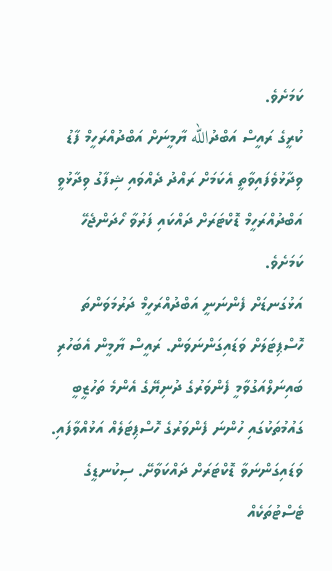ކަމަށެވެ.
ކުރީގެ ރައީސް އަބްދުالله ޔާމީނަށް އަބްދުއްރަހީމް ފާޑު ވިދާޅުވެފައިވާތީ އެކަމަށް ރައްދު ދެއްވައި ޝިފާގު ވިދާޅުވީ އަބްދުއްރަހީމް ޑޮކްޓަރަށް ދައްކައި ފަރުވާ ހޯދަންޖެހޭ ކަމަށެވެ.
އަޅުގަނޑަށް ފެންނަނީ އަބްދުއްރަހީމް ދަރުމަވަންތަ ހޮސްޕިޓަލަށް ވަޑައިގަންނަވަން. ރައީސް ޔާމީން އެބަހުރި ބައިނަލްއަގުވާމީ ފެންވަރުގެ ދުނިޔޭގެ އެންމެ ތަހުޒީބީ ގައުމުތަކުގައި ހުންނަ ފެންވަރުގެ ހޮސްޕިޓަލެއް އަޅުއްވާފައި. ވަޑައިގަންނަވާ ޑޮކްޓަރަށް ދައްކަވާށޭ. ސިކުނޑީގެ ޓެސްޓުތަކެއް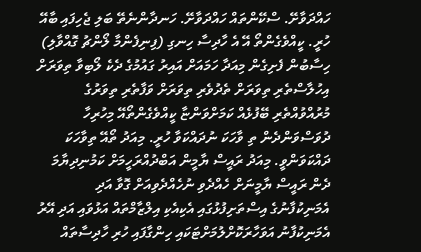ހައްދަވާށޭ. ސްކޭންތައް ހައްދަވާށޭ. ހަނދާންނެތޭ ބަލި ޖެހިފައި ބާއޭ ހުރީ. ކީއްވެގެންތޯ އޭ އެ ހާދިސާ ހިނގި (ފިނިފެންމާ ލޯންޗު ގޮއްވާލި) ހިސާބުން ފެށިގެން މިއަދާ ހަމައަށް އައިރު ގައުމުގެ ދެކެ ލޯބިވާ ތިވަރަށް އިހުލާސްތެރި ތިވަރަށް ތެދުވެރި ތިވަރަށް ވަފާތެރި ތިވަރުގެ މުރުއްވުއްތެރި ބޭފުޅެއް ކަމަށްވަންޏާ ކީއްވެގެންތޯއޭ މިހުރިހާ ދުވަސްވަންދެން ތި ވާހަކަ ނުދައްކަވާ ހުރީ. މިއަދު ތޯއޭ ތިވާހަކަ ދައްކަވަންވީ. މިއަދު ރައީސް ޔާމީން އަބްދުއްރަހީމަށް ކަމުނިދިޔާމަ ދެން ރައީސް ޔާމީނަށް ހެއްދެވި ނުހެއްދެވިއަށް ގޮވާ އަދި އެމަނިކުފާނުގެ އިސްތަށިފުޅުގައި އެކިއެކި އިލްޒާމްތައް އަޅުވައި އަދި އޭރު އެމަނިކުފާނު އަވަހާރަކޮށްލުމަށްޓަކައި ހިންގާފައި ހުރި ހާދިސާތައް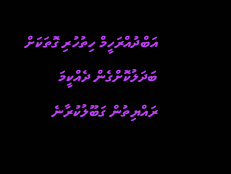އަބްދުއްރަހީމް ހިތުހުރި ގޮތަކަށް ބަދަލުކޮށްގެން ދެއްކީމަ ރައްޔިތުން ގަބޫލުކުރާނެ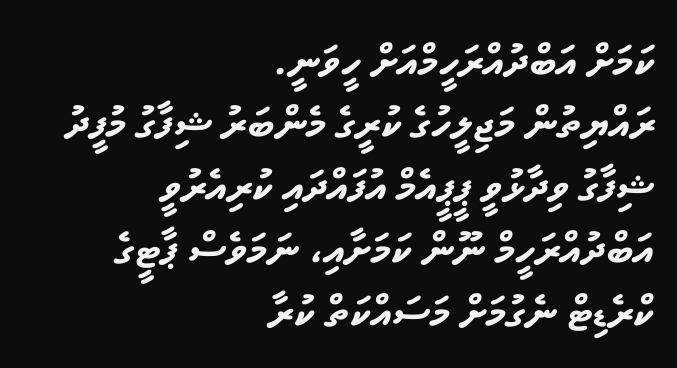ކަމަށް އަބްދުއްރަހީމްއަށް ހީވަނީ.
ރައްޔިތުން މަޖިލީހުގެ ކުރީގެ މެންބަރު ޝިފާގު މުފީދު
ޝިފާގު ވިދާޅުވީ ޕީޕީއެމް އުފައްދައި ކުރިއެރުވީ އަބްދުއްރަހީމް ނޫން ކަމަށާއި، ނަމަވެސް ޕާޓީގެ ކްރެޑިޓް ނެގުމަށް މަސައްކަތް ކުރާ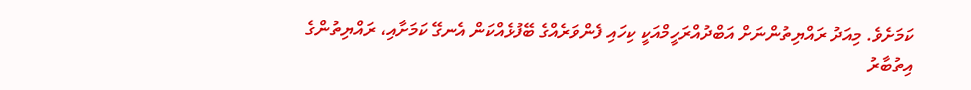ކަމަށެވެ. މިއަދު ރައްޔިތުންނަށް އަބްދުއްރަހީމްއަކީ ކިހައި ފެންވަރެއްގެ ބޭފުޅެއްކަން އެނގޭ ކަމަށާއި، ރައްޔިތުންގެ އިތުބާރު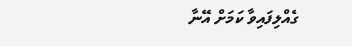ގެއްލިފައިވާ ކަމަށް އޭނާ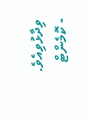ވިދާޅުވިއެވެ.
- ކޮމެންޓް